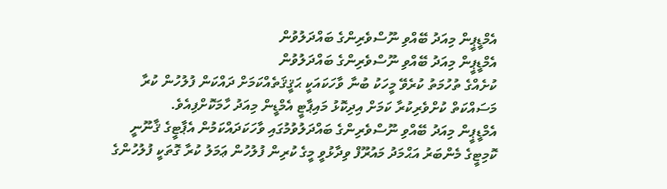އެމްޑީޕީން މިއަދު ބޭއްވި ނޫސްވެރިންގެ ބައްދަލުވުން
އެމްޑީޕީން މިއަދު ބޭއްވި ނޫސްވެރިންގެ ބައްދަލުވުން
ކުށެއްގެ ތުހުމަތު ކުރެވޭ މީހަކު ބުނާ ވާހަކައަކީ ޙަޤީޤަތެއްކަމަށް ދައްކަން ފުލުހުން ކުރާ މަސައްކަތް ކުށްވެރިކުރާ ކަމަށް އިދިކޮޅު މައިޕާޓީ އެމްޑީން މިއަދު ހާމަކޮށްފިއެވެ.
އެމްޑީޕީން މިއަދު ބޭއްވި ނޫސްވެރިންގެ ބައްދަލުވުމުގައި ވާހަކަދައްކަމުން އެޕާޓީގެ ޤާނޫނީ ކޮމިޓީގެ މެންބަރު އަޙްމަދު މައުރޫފް ވިދާޅުވީ މީގެ ކުރިން ފުލުހުން ޢަމަލު ކުރާ ގޮތަކީ ފުލުހުންގެ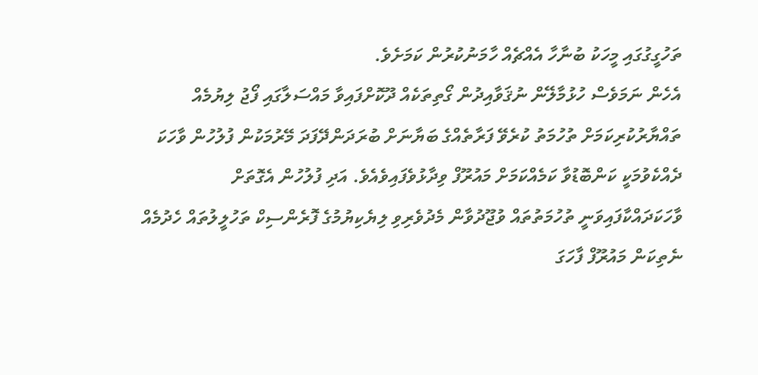ތަހުގީގުގައި މީހަކު ބުނާހާ އެއްޗެއް ހާމަނުކުރުން ކަމަށެވެ.
އެހެން ނަމަވެސް ހުޅުމާލޭން ނުޤަވާއިދުން ގޯތިތަކެއް ދޫކޮށްފައިވާ މައްސަލާގައި ފޯޖު ލިޔުމެއް ތައްޔާރުކުރިކަމަށް ތުހުމަތު ކުރެވޭ ފަރާތެއްގެ ބަޔާނަށް ބުރަދަންދޭފަދަ މޭރުމަކުން ފުލުހުން ވާހަކަ ދެއްކެވުމަކީ ކަންބޮޑުވާ ކަމެއްކަމަށް މައުރޫފް ވިދާޅުވެފައިވެއެވެ. އަދި ފުލުހުން އެގޮތަށް ވާހަކަދައްކާފައިވަނީ ތުހުމަތުތައް ވުޖޫދުވާން މެދުވެރިވި ލިޔެކިޔުމުގެ ފޮރެންސިކް ތަހުލީލުތައް ހެދުމެއް ނެތިކަން މައުރޫފް ފާހަގަ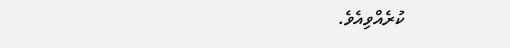ކުރެއްވިއެވެ.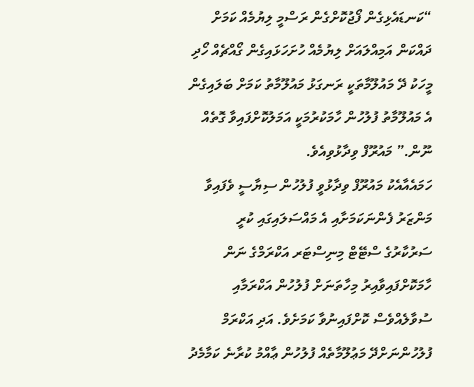“ކަނޑައެޅިގެން ފޯޖުކޮށްގެން ރަސްމީ ލިޔުމެއް ކަމަށް ދައްކަން އަމިއްލައަށް ލިޔުމެއް ހުށަހަޅައިގެން ގޯއްޗެއް ހޯދި މީހަކު ދޭ މައުލޫމާތަކީ ރަނގަޅު މައުލޫމާތު ކަމަށް ބަލައިގެން އެ މައުލޫމާތު ފުލުހުން ހާމަކުރުމަކީ އަމަލުކޮށްފައިވާ ގޮތެއް ނޫން.” މައުރޫފް ވިދާޅުވިއެވެ.
ހަމައެއާއެކު މައުރޫފް ވިދާޅުވީ ފުލުހުން ސިޔާސީ ވެފައިވާ މަންޒަރު ފެންނަކަމަށާއި އެ މައްސަލައިގައި ކުރީ ސަރުކާރުގެ ސްޓޭޓް މިނިސްޓަރ އަކްރަމްގެ ނަން ހާމަކޮށްފައިވާއިރު މިހާތަނަށް ފުލުހުން އަކްރަމާއި ސުވާލެއްވެސް ކޮށްފައިނުވާ ކަމަށެވެ. އަދި އަކްރަމް ފުލުހުންނަށްދޭ މަޢުލޫމާތެއް ފުލުހުން ޢާއްމު ކުރާނެ ކަމާމެދު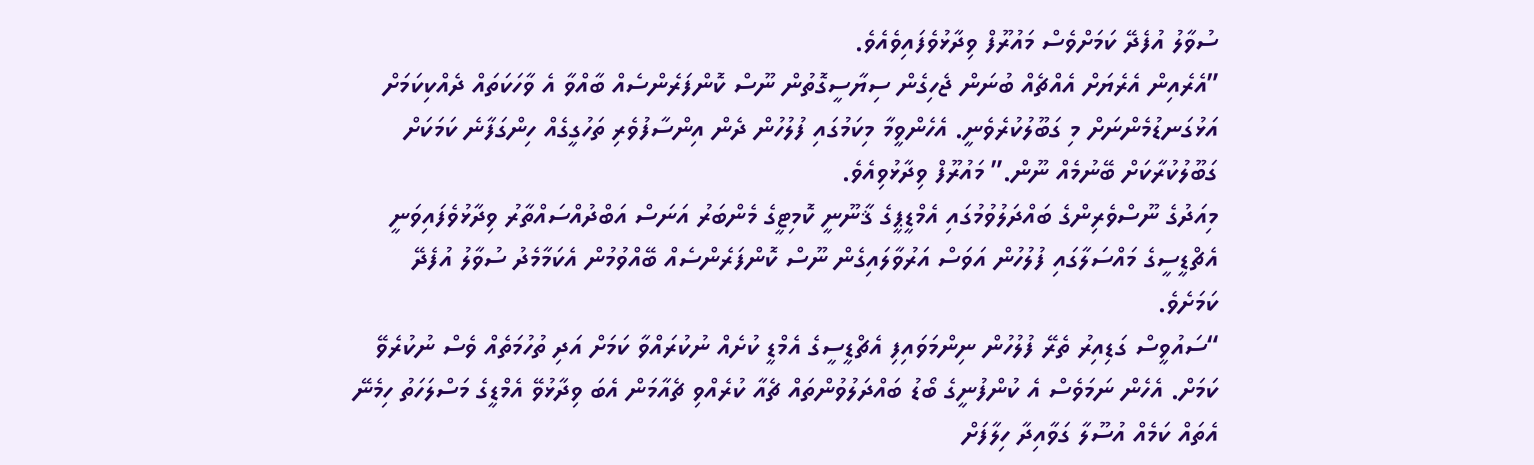ސުވާލު އުފެދޭ ކަމަށްވެސް މައުރޫފް ވިދާޅުވެފައިވެއެވެ.
”އެރެއިން އެރެޔަށް އެއްޗެއް ބުނަން ޖެހިގެން ސިޔާސީގޮތުން ނޫސް ކޮންފަރެންސެއް ބާއްވާ އެ ވާހަކަތައް ދެއްކިކަމަށް އަޅުގަނޑުމެންނަށް މި ގަބޫލުކުރެވެނީ. އެހެންވީމާ މިކަމުގައި ފުލުހުން ދެން އިންސާފުވެރި ތަހުގީގެއް ހިންގަފާނެ ކަމަކަށް ގަބޫލުކުރާކަށް ބޭނުމެއް ނޫން.” މައުރޫފް ވިދާޅުވިއެވެ.
މިއަދުގެ ނޫސްވެރިންގެ ބައްދަލުވުމުގައި އެމްޑީޕީގެ ޤާނޫނީ ކޮމިޓީގެ މެންބަރު އަނަސް އަބްދުއްސައްތާރު ވިދާޅުވެފައިވަނީ އެޗްޑީސީގެ މައްސަލާގައި ފުލުހުން އަވަސް އަރުވާލައިގެން ނޫސް ކޮންފަރެންސެއް ބޭއްވުމުން އެކަމާމެދު ސުވާލު އުފެދޭ ކަމަށެވެ.
“ސައުވީސް ގަޑިއިރު ތެރޭ ފުލުހުން ނިންމަވައިފި އެޗްޑީސީގެ އެމްޑީ ކުށެއް ނުކުރައްވާ ކަމަށް އަދި ތުހުމަތެއް ވެސް ނުކުރެވޭ ކަމަށް. އެހެން ނަމަވެސް އެ ކުންފުނީގެ ބޯޑު ބައްދަލުވުންތައް ޗެއާ ކުރެއްވި ޗެއާމަން އެބަ ވިދާޅުވޭ އެމްޑީގެ މަސްލަހަތު ހިމެނޭ އެތައް ކަމެއް އުސޫލާ ގަވާއިދާ ހިލާފަށް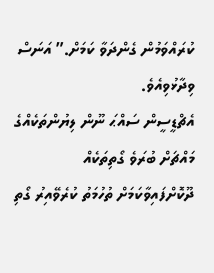ކުރައްވަމުން ގެންދަވާ ކަމަށް.” އަނަސް ވިދާޅުވިއެވެ.
އެޗްޑީސީން ސައްޙަ ނޫން ލިޔުންތަކެއްގެ މައްޗަށް ބުރަވެ ގޯތިތަކެއް ދޫކޮށްފައިވާކަމަށް ތުހުމަތު ކުރެވޭއިރު ގޯތި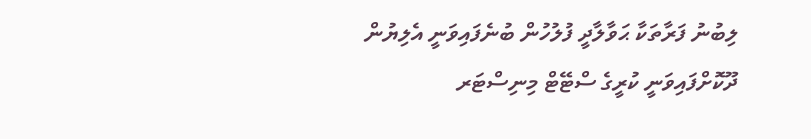ލިބުނު ފަރާތަކާ ޙަވާލާދީ ފުލުހުން ބުނެފައިވަނީ އެލިޔުން ދޫކޮށްފައިވަނީ ކުރީގެ ސްޓޭޓް މިނިސްޓަރ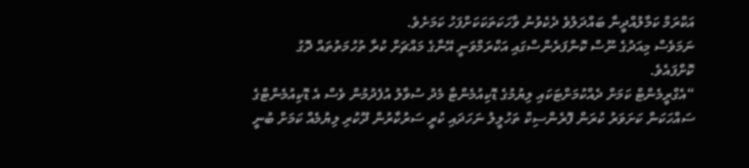އަކްރަމް ކަމާލުއްދީނާ ބައްދަލުވެ ދެކެވުނު ވާހަކަތަކަކަށްފަހު ކަމަށެވެ.
ނަމަވެސް މިއަދުގެ ނޫސް ކޮންފަރެންސްގައި އަކްރަމްވަނީ އޭނާގެ މައްޗަށް ކުރާ ތުހުމަތުތައް ދޮގު ކޮށްފައެވެ.
“އެގްރީމެންޓް ކަމަށް ދެއްކުމަށްޓަކައި ލިޔުމުގެ ޑޮކިއުމެންޓާ މެދު ސުވާލު އުފެދުމުން ވެސް އެ ޑޮކިއުމެންޓްގެ ސައްހަކަން ކަށަވަރު ކުރަން ފޮރެންސިކް ތަހުލީލު ނަހަދައި ކުރީ ސަރުކާރުން ދޫކުރި ލިޔުމެއް ކަމަށް ބުނީ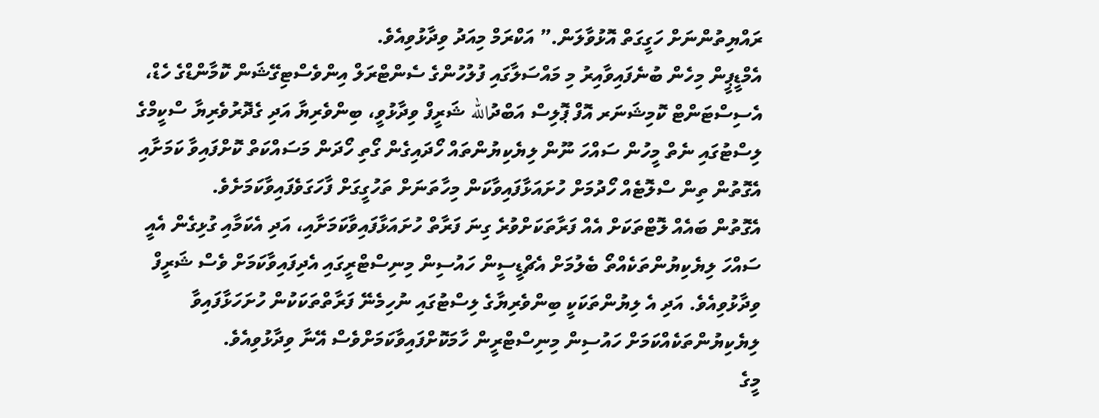ރައްޔިތުންނަށް ހަގީގަތް އޮޅުވާލަން.” އަކްރަމް މިއަދު ވިދާޅުވިއެވެ.
އެމްޑީޕީން މިހެން ބުނެފައިވާއިރު މި މައްސަލާގައި ފުލުހުންގެ ސެންޓްރަލް އިންވެސްޓިގޭޝަން ކޮމާންޑްގެ ހެޑް، އެސިސްޓަންޓް ކޮމިޝަނަރ އޮފް ޕޮލިސް އަބްދުالله ޝަރީފް ވިދާޅުވީ، ބިންވެރިޔާ އަދި ގެދޮރުވެރިޔާ ސްކީމްގެ ލިސްޓުގައި ނެތް މީހުން ސައްހަ ނޫން ލިޔެކިޔުންތައް ހޯދައިގެން ގޯތި ހޯދަން މަސައްކަތް ކޮށްފައިވާ ކަމަށާއި އެގޮތުން ތިން ސްލޮޓެއް ހޯދުމަށް ހުށައަޅާފައިވާކަން މިހާތަނަށް ތަހުގީގަށް ފާހަގަވެފައިވާކަމަށެވެ.
އެގޮތުން ބައެއް ލޮޓްތަކަށް އެއް ފަރާތަކަށްވުރެ ގިނަ ފަރާތް ހުށައަޅާފައިވާކަމަށާއި، އަދި އެކަމާއި ގުޅިގެން އެއީ ސައްހަ ލިޔެކިޔުންތަކެއްތޯ ބެލުމަށް އެޗްޑީސީން ހައުސިން މިނިސްޓްރީގައި އެދިފައިވާކަމަށް ވެސް ޝަރީފް ވިދާޅުވިއެވެ. އަދި އެ ލިޔުންތަކަކީ ބިންވެރިޔާގެ ލިސްޓުގައި ނުހިމެނޭ ފަރާތްތަކަކުން ހުށަހަޅާފައިވާ ލިޔެކިޔުންތަކެއްކަމަށް ހައުސިން މިނިސްޓްރީން ހާމަކޮށްފައިވާކަމަށްވެސް އޭނާ ވިދާޅުވިއެވެ.
މީގެ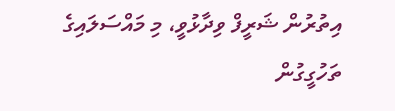އިތުރުން ޝަރީފް ވިދާޅުވީ، މި މައްސަލައިގެ ތަހުގީގުން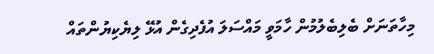މިހާތަނަށް ބެލިބެލުމުން ހާމަވީ މައްސަލަ އުފެދިގެން އުޅޭ ލިޔެކިޔުންތައް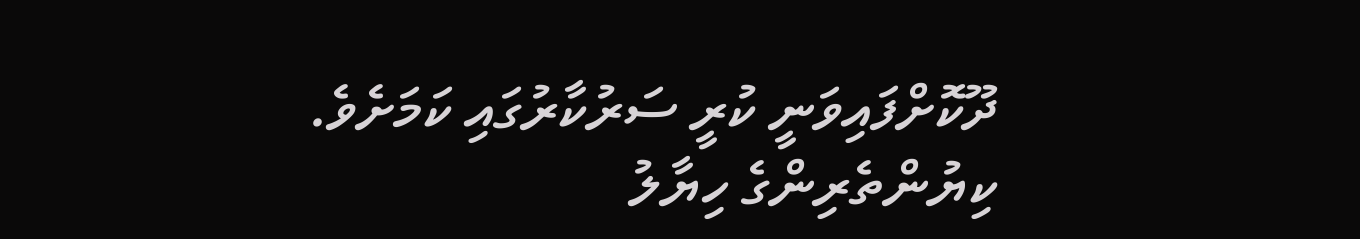ދޫކޮށްފައިވަނީ ކުރީ ސަރުކާރުގައި ކަމަށެވެ.
ކިޔުންތެރިންގެ ހިޔާލު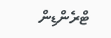ޓްރެންޑިން